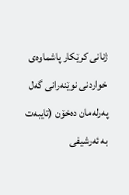ژنانی كرێكار پاشماوه‌ی خواردنی نوێنه‌رانی گه‌ل په‌رله‌مان ده‌خۆن (تایبه‌ت به‌ ئه‌رشیفی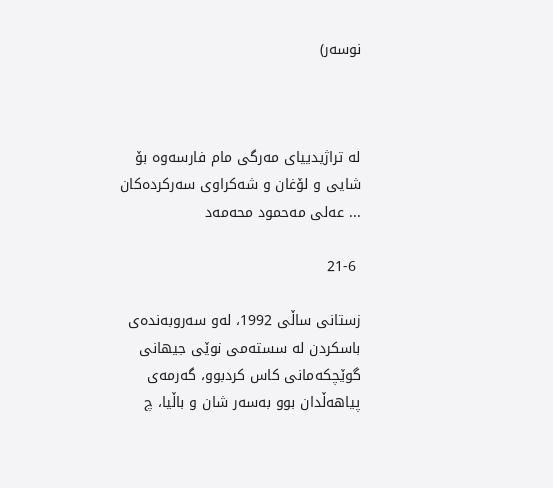نوسه‌ر)



له‌ تراژیدییای مه‌رگی مام فارسه‌وه‌ بۆ شایی و لۆغان و شه‌كراوی سه‌ركرده‌كان ... عه‌لی مه‌حمود محه‌مه‌د

 21-6

زستانی ساڵی 1992، له‌و سه‌روبه‌نده‌ی باسكردن له‌ سسته‌می نوێی جیهانی گوێچكه‌مانی كاس كردبوو، گه‌رمه‌ی پیاهه‌ڵدان بوو به‌سه‌ر شان و باڵیا، چ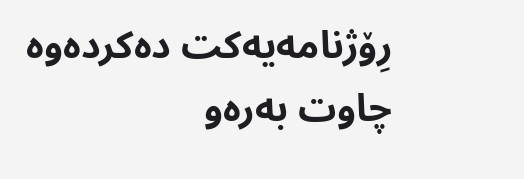رِۆژنامه‌یه‌كت ده‌كرده‌وه‌ چاوت به‌ره‌و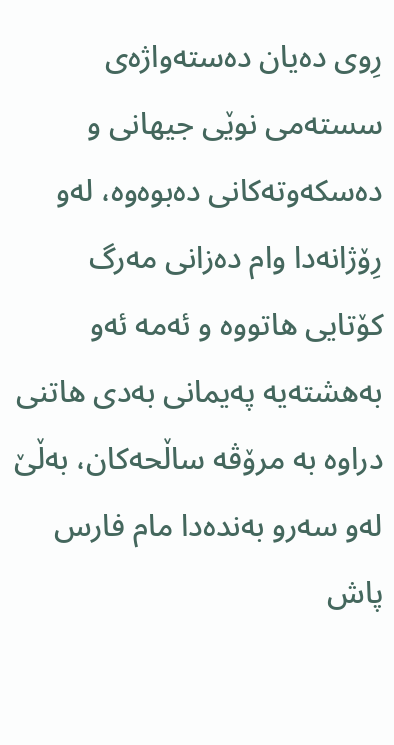رِوی ده‌یان ده‌سته‌واژه‌ی سسته‌می نوێی جیهانی و ده‌سكه‌وته‌كانی ده‌بوه‌وه‌، له‌و رِۆژانه‌دا وام ده‌زانی مه‌رگ كۆتایی هاتووه‌ و ئه‌مه‌ ئه‌و به‌هشته‌یه‌ په‌یمانی به‌دی هاتنی دراوه‌ به‌ مرۆڤه‌ ساڵحه‌كان، به‌ڵێ له‌و سه‌رو به‌نده‌دا مام فارس پاش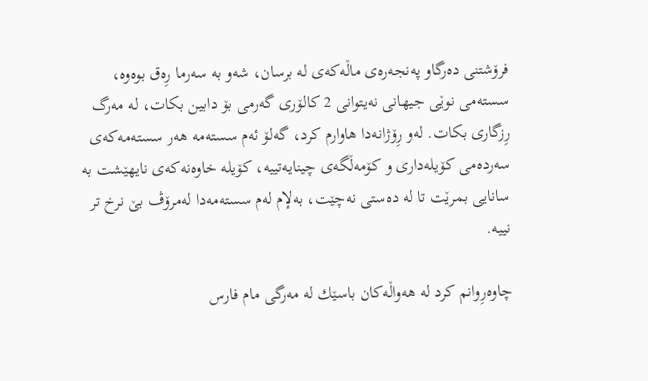فرۆشتنی ده‌رگاو په‌نجه‌ره‌ی ماڵه‌كه‌ی له‌ برسان، شه‌و به‌ سه‌رما رِه‌ق بوه‌وه‌، سسته‌می نوێی جیهانی نه‌یتوانی 2 كالۆری گه‌رمی بۆ دابین بكات، له‌ مه‌رگ رِزگاری بكات. له‌و رِۆژانه‌دا هاوارم كرد، گه‌لۆ ئه‌م سسته‌مه‌ هه‌ر سسته‌مه‌كه‌ی سه‌رده‌می كۆیله‌داری و كۆمه‌ڵگه‌ی چینایه‌تییه‌، كۆیله‌ خاوه‌نه‌كه‌ی نایهێشت به‌ سانایی بمرێت تا له‌ ده‌ستی نه‌چێت، به‌لإم له‌م سسته‌مه‌دا له‌مرۆڤ بێ نرخ تر نییه‌.

چاوه‌رِوانم كرد له‌ هه‌واڵه‌كان باسێك له‌ مه‌رگی مام فارس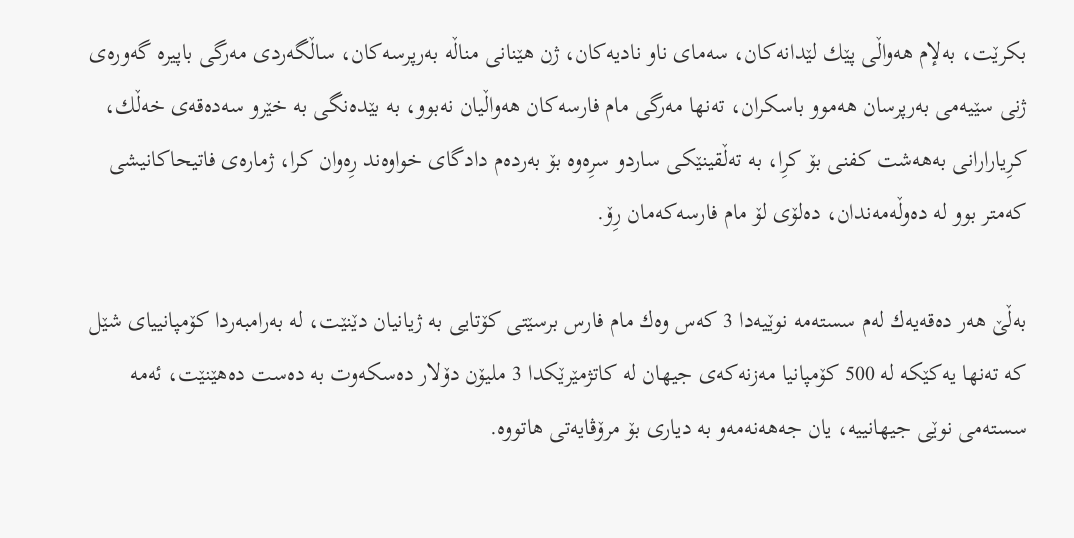بكرێت، به‌لإم هه‌واڵی پێك لێدانه‌كان، سه‌مای ناو نادیه‌كان، ژن هێنانی مناڵه‌ به‌رپرسه‌كان، ساڵگه‌ردی مه‌رگی باپیره‌ گه‌وره‌ی ژنی سێیه‌می به‌رپرسان هه‌موو باسكران، ته‌نها مه‌رگی مام فارسه‌كان هه‌واڵیان نه‌بوو، به‌ بێده‌نگی به‌ خێرو سه‌ده‌قه‌ی خه‌ڵك، كرِیارارانی به‌هه‌شت كفنی بۆ كرِا، به‌ ته‌ڵقینێكی ساردو سرِه‌وه‌ بۆ به‌رده‌م دادگای خواوه‌ند رِه‌وان كرا، ژماره‌ی فاتیحاكانیشی كه‌متر بوو له‌ ده‌وڵه‌مه‌ندان، ده‌لۆی لۆ مام فارسه‌كه‌مان رِۆ.

به‌ڵێ هه‌ر ده‌قه‌یه‌ك له‌م سسته‌مه‌ نوێیه‌دا 3 كه‌س وه‌ك مام فارس برسێتی كۆتایی به‌ ژیانیان دێنێت، له‌ به‌رامبه‌ردا كۆمپانییای شێل كه‌ ته‌نها یه‌كێكه‌ له‌ 500 كۆمپانیا مه‌زنه‌كه‌ی جیهان له‌ كاتژمێرێكدا 3 ملیۆن دۆلار ده‌سكه‌وت به‌ ده‌ست ده‌هێنێت، ئه‌مه‌ سسته‌می نوێی جیهانییه‌، یان جه‌هه‌نه‌مه‌و به‌ دیاری بۆ مرۆڤایه‌تی هاتووه‌.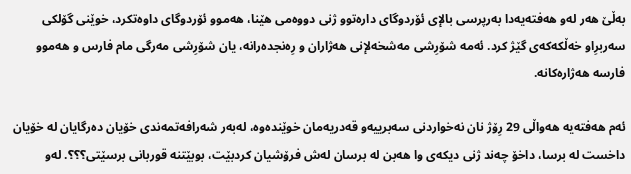به‌ڵێ هه‌ر له‌و هه‌فته‌یه‌دا به‌رپرسی بالإی ئۆردوگای داره‌توو ژنی دووه‌می هێنا، هه‌موو ئۆردوگای داوه‌تكرد، خوێنی گۆلكی سه‌ربرِاو خه‌ڵكه‌كه‌ی گێژ كرد. ئه‌مه‌ شۆرِشی مه‌شخه‌لإنی هه‌ژاران و رِه‌نجده‌رانه‌، یان شۆرِشی مه‌رگی مام فارس و هه‌موو فارسه‌ هه‌ژاره‌كانه‌.

ئه‌م هه‌فته‌یه‌ هه‌واڵی 29 رِۆژ نان نه‌خواردنی سه‌برییه‌و قه‌دریه‌مان خوێنده‌وه‌، له‌به‌ر شه‌رافه‌تمه‌ندی خۆیان ده‌رگایان له‌ خۆیان داخست له‌ برسا، داخۆ چه‌ند ژنی دیكه‌ی وا هه‌بن له‌ برسان له‌ش فرۆشیان كردبێت، بوبێتنه‌ قوربانی برسێتی؟؟؟. له‌و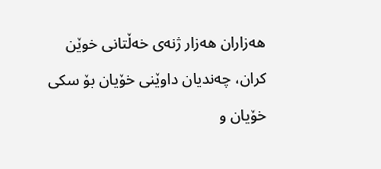هه‌زاران هه‌زار ژنه‌ی خه‌ڵتانی خوێن كران، چه‌ندیان داوێنی خۆیان بۆ سكی خۆیان و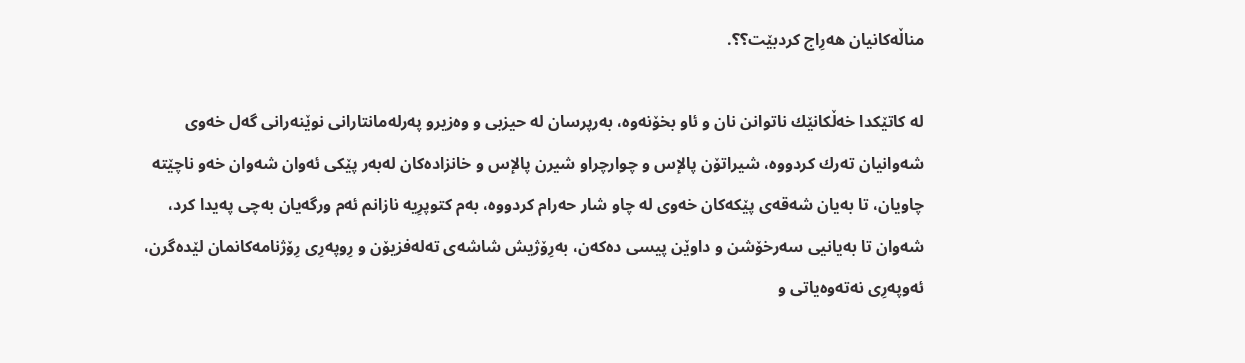مناڵه‌كانیان هه‌رِاج كردبێت؟؟.

له‌ كاتێكدا خه‌ڵكانێك ناتوانن نان و ئاو بخۆنه‌وه‌، به‌رپرسان له‌ حیزبی و وه‌زیرو په‌رله‌مانتارانی نوێنه‌رانی گه‌ل خه‌وی شه‌وانیان ته‌رك كردووه‌، شیراتۆن پالإس و چوارچراو شیرن پالإس و خانزاده‌كان له‌به‌ر پێكی ئه‌وان شه‌وان خه‌و ناچێته‌ چاویان، تا به‌یان شه‌قه‌ی پێكه‌كان خه‌وی له‌ چاو شار حه‌رام كردووه‌، به‌م كتوپرِیه‌ نازانم ئه‌م ورگه‌یان به‌چی په‌یدا كرد، شه‌وان تا به‌یانیی سه‌رخۆشن و داوێن پیسی ده‌كه‌ن، به‌رِۆژیش شاشه‌ی ته‌له‌فزیۆن و رِوپه‌رِی رِۆژنامه‌كانمان لێده‌گرن، ئه‌وپه‌رِی نه‌ته‌وه‌یاتی و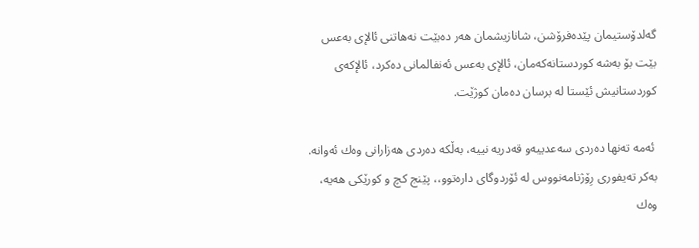گه‌لدۆستیمان پێده‌فرۆشن، شانازیشمان هه‌ر ده‌بێت نه‌هاتنی ئالإی به‌عس بێت بۆ به‌شه‌ كوردستانه‌كه‌مان، ئالإی به‌عس ئه‌نفالمانی ده‌كرد، ئالإكه‌ی كوردستانیش ئێستا له‌ برسان ده‌مان كوژێت.

 ئه‌مه‌ ته‌نها ده‌ردی سه‌عدییه‌و قه‌دریه‌ نییه‌، به‌ڵكه‌ ده‌ردی هه‌زارانی وه‌ك ئه‌وانه‌. به‌كر ته‌یفوری رِۆژنامه‌نووس له‌ ئۆردوگای داره‌توو،، پێنج كچ و كورێكی هه‌یه‌، وه‌ك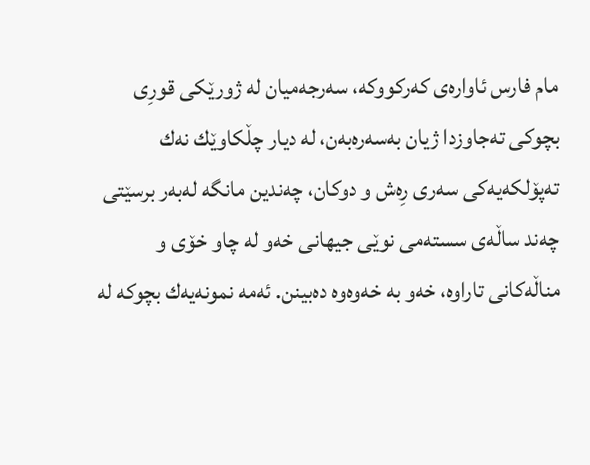مام فارس ئاواره‌ی كه‌ركووكه‌، سه‌رجه‌میان له‌ ژورێكی قورِی بچوكی ته‌جاوزدا ژیان به‌سه‌ره‌به‌ن، له‌ دیار چڵكاوێك نه‌ك ته‌پۆلكه‌یه‌كی سه‌ری رِه‌ش و دوكان، چه‌ندین مانگه‌ له‌به‌ر برسێتی چه‌ند ساڵه‌ی سسته‌می نوێی جیهانی خه‌و له‌ چاو خۆی و مناڵه‌كانی تاراوه‌، خه‌و به‌ خه‌وه‌وه‌ ده‌بینن. ئه‌مه‌ نمونه‌یه‌ك بچوكه‌ له‌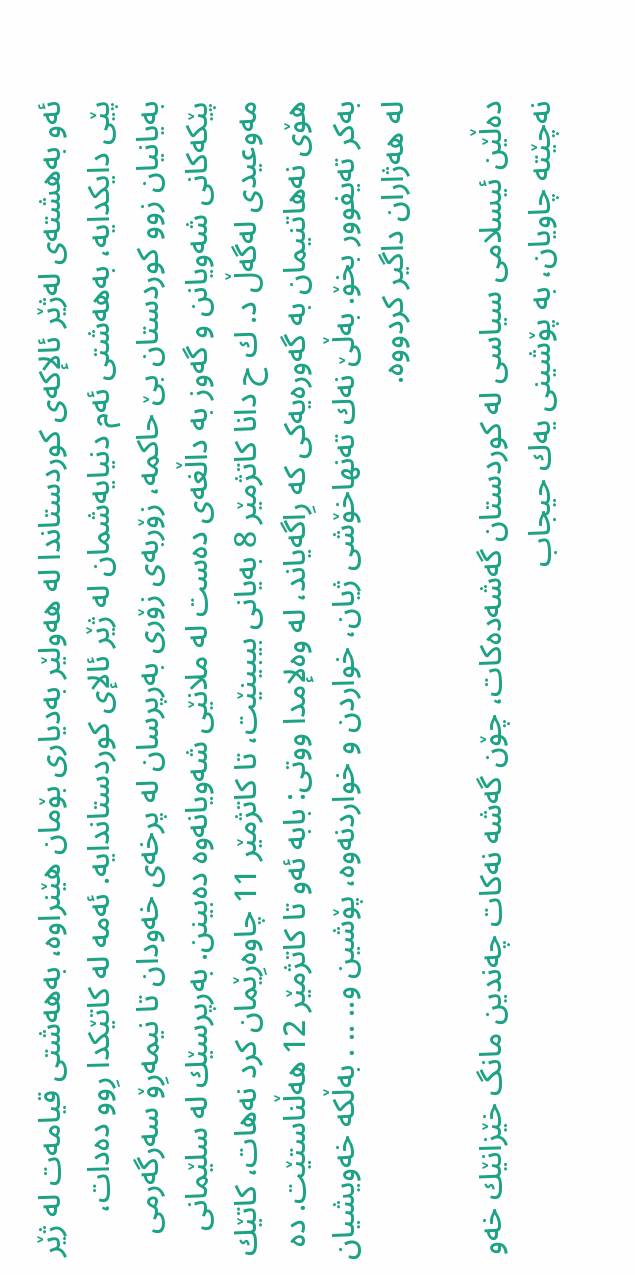ئه‌و به‌هشته‌ی له‌ژێر ئالإكه‌ی كوردستاندا له‌ هه‌ولێر به‌دیاری بۆمان هێنراوه‌، به‌هه‌شتی قیامه‌ت له‌ ژێر پێی دایكدایه‌، به‌هه‌شتی ئه‌م دنیایه‌شمان له‌ ژێر ئالإی كوردستاندایه‌. ئه‌مه‌ له‌ كاتێكدا رِوو ده‌دات، به‌یانیان زوو كوردستان بێ حاكمه‌، زۆربه‌ی زۆری به‌رپرسان له‌ پرخه‌ی خه‌ودان تا نیمه‌رِۆ سه‌رگه‌رمی پێكه‌كانی شه‌ویانن و گه‌وز به‌ داڵغه‌ی ده‌ست له‌ ملانێی شه‌ویانه‌وه‌ ده‌بینن. به‌رپرسێك له‌ سلێمانی مه‌وعیدی له‌گه‌ڵ د. ك ح دانا كاتژمێر 8 به‌یانی بیبینێت، تا كاتژمێر 11 چاوه‌رِێمان كرد نه‌هات، كاتێك هۆی نه‌هاتنیمان به‌ گه‌وره‌یه‌كی كه‌ رِاگه‌یاند، له‌ وه‌لإمدا ووتی: بابه‌ ئه‌و تا كاتژمێر 12 هه‌ڵناستێت. ده‌ به‌كر ته‌یفوور بخۆ. به‌ڵێ نه‌ك ته‌نهاخۆشی ژیان، خواردن و خواردنه‌وه‌، پۆشین و.. .. . به‌ڵكه‌ خه‌ویشیان له‌ هه‌ژاران داگیر كردووه‌.

ده‌ڵێن ئیسلامی سیاسی له‌ كوردستان گه‌شه‌ده‌كات، چۆن گه‌شه‌ نه‌كات چه‌ندین مانگ خێزانێك خه‌و نه‌چێته‌ چاویان، به‌ پۆشینی یه‌ك حیجاب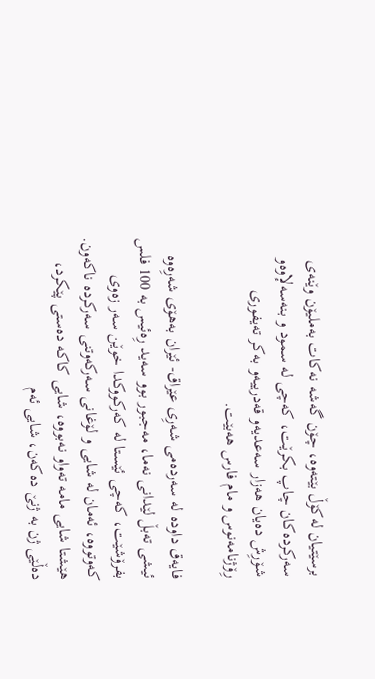برسێتیان له‌كۆڵ بێته‌وه‌، چۆن گه‌شه‌ نه‌كات به‌ملیۆن وێنه‌ی سه‌ركرده‌كان چاپ بكرێت، كه‌چی له‌ سمود و بنه‌سه‌لإوه‌و شۆرِش ده‌یان هه‌زار سه‌عدیه‌و قه‌درییه‌و به‌كر ته‌یفوری رِۆژنامه‌نوس و مام فارس هه‌بێت.

فایه‌ق داوده‌ له‌ سه‌رده‌می شه‌رِی عێراق- ئێران به‌هۆی شه‌رِه‌وه‌ ئیشی ته‌بڵ لێدانی نه‌ما، مه‌جبور بوو سه‌ید رِه‌ئیس به‌ 100 فلس بفرۆشێت، كه‌چی ئێستا له‌ كه‌ركووكدا خوێن سه‌ر زه‌وی كه‌وتووه‌، ئه‌مان له‌ شایی و لۆغانی سه‌ركه‌وتنی سه‌ركرده‌ ناكه‌ون. هێشتا شایی مامه‌ ته‌واو نه‌بووه‌، شایی كاكه‌ ده‌ستی پێكرد، ده‌ڵێی ژن به‌ ژنێ ده‌كه‌ن، شایی ئه‌م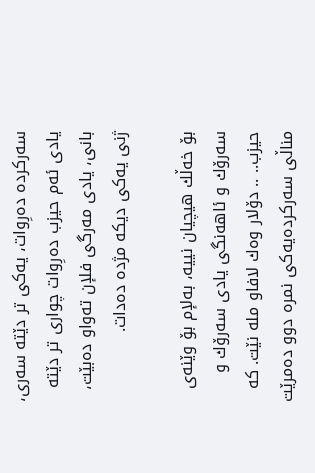سه‌ركرده‌ ده‌رِوات، یه‌كی تر دێته‌ سه‌ری، یادی ئه‌م حیزب ده‌رِوات چواری تر دێته‌ بانی، یادی مه‌رگی فلإن ته‌واو ده‌بێت، ژنی یه‌كی دیكه‌ مژده‌ ده‌دات.

بۆ خه‌ڵك هیچیان نییه‌، به‌لإم بۆ وێنه‌ی سه‌رۆك و ئاهه‌نگی یادی سه‌رۆك و حیزب.. .. دۆلار وه‌ك لافاو مله‌ نێت. كه‌ مناڵی سه‌ركرده‌یه‌كی نمره‌ دوو ده‌مرێت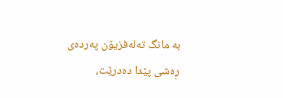به‌ مانگ ته‌له‌فزیۆن په‌رده‌ی رِه‌شی پێدا ده‌درێت،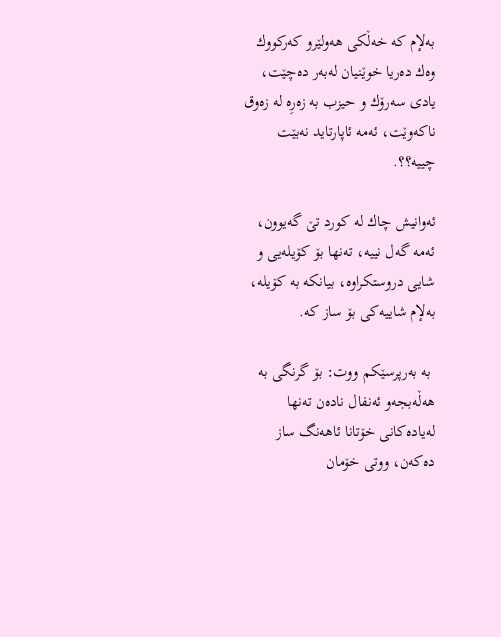به‌لإم كه‌ خه‌ڵكی هه‌ولێرو كه‌ركووك وه‌ك ده‌ریا خوێنیان له‌به‌ر ده‌چێت، یادی سه‌رۆك و حیزب به‌ زه‌رِه‌ له‌ زه‌وق ناكه‌وێت، ئه‌مه‌ ئاپارتاید نه‌بێت چییه‌؟؟.

ئه‌وانیش چاك له‌ كورد تێ گه‌یوون، ئه‌مه‌ گه‌ل نییه‌، ته‌نها بۆ كۆیله‌یی و شایی دروستكراوه‌، بیانكه‌ به‌ كۆیله‌، به‌لإم شاییه‌كی بۆ ساز كه‌.

 به‌ به‌رپرسێكم ووت: بۆ گرنگی به‌ هه‌ڵه‌بجه‌و ئه‌نفال ناده‌ن ته‌نها له‌یاده‌كانی خۆتانا ئاهه‌نگ ساز ده‌كه‌ن، ووتی خۆمان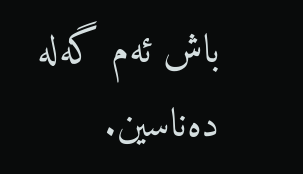باش ئه‌م گه‌له‌ ده‌ناسین.